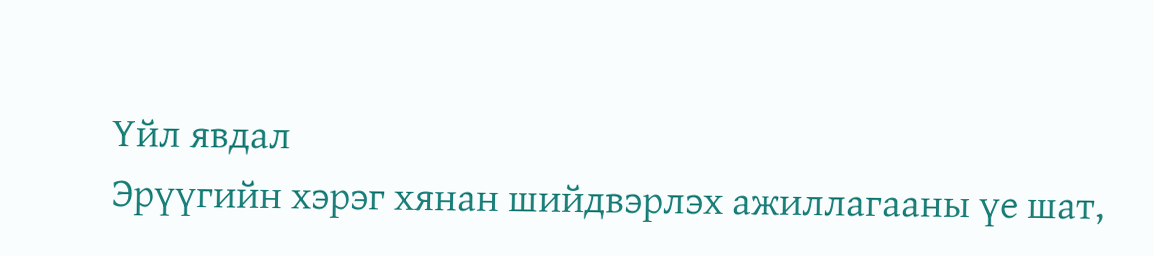Үйл явдал
Эрүүгийн хэрэг хянан шийдвэрлэх ажиллагааны үе шат,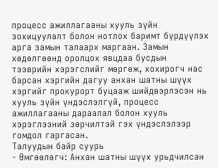процесс ажиллагааны хууль зүйн зохицуулалт болон нотлох баримт бүрдүүлэх арга замын талаарх маргаан. Замын хөдөлгөөнд оролцох явцдаа бусдын тээврийн хэрэгслийг мөргөж, хохирогч нас барсан хэргийн дагуу анхан шатны шүүх хэргийг прокурорт буцааж шийдвэрлэсэн нь хууль зүйн үндэслэлгүй, процесс ажиллагааны дараалал болон хууль хэрэглээний зөрчилтэй гэх үндэслэлээр гомдол гаргасан.
Талуудын байр суурь
- Өмгөөлөгч: Анхан шатны шүүх урьдчилсан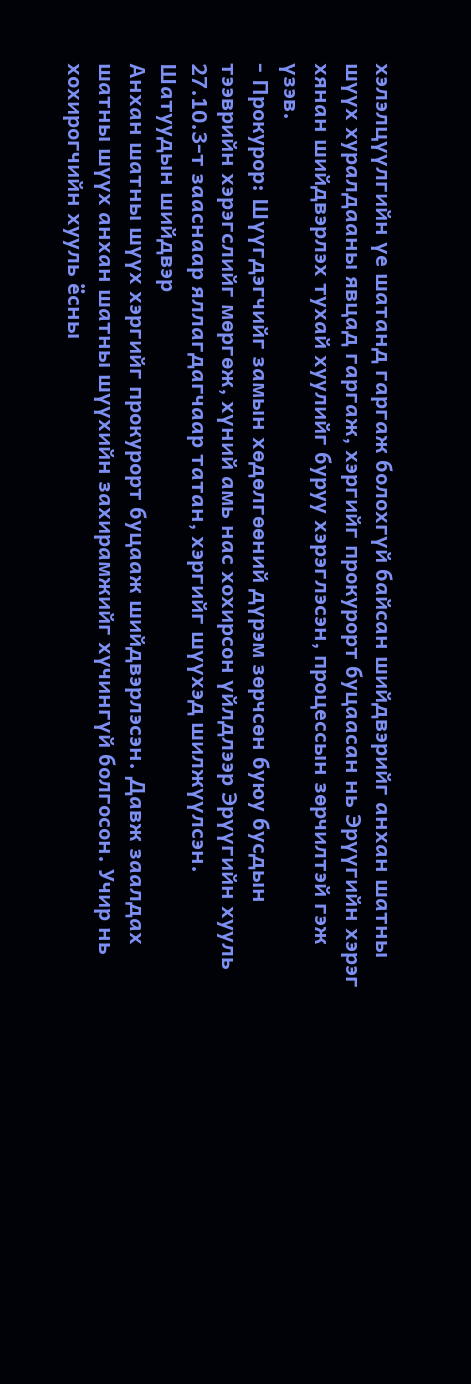хэлэлцүүлгийн үе шатанд гаргаж болохгүй байсан шийдвэрийг анхан шатны шүүх хуралдааны явцад гаргаж, хэргийг прокурорт буцаасан нь Эрүүгийн хэрэг хянан шийдвэрлэх тухай хуулийг буруу хэрэглэсэн, процессын зөрчилтэй гэж үзэв.
- Прокурор: Шүүгдэгчийг замын хөдөлгөөний дүрэм зөрчсөн буюу бусдын тээврийн хэрэгслийг мөргөж, хүний амь нас хохирсон үйлдлээр Эрүүгийн хууль 27.10.3-т зааснаар яллагдагчаар татан, хэргийг шүүхэд шилжүүлсэн.
Шатуудын шийдвэр
Анхан шатны шүүх хэргийг прокурорт буцааж шийдвэрлэсэн. Давж заалдах шатны шүүх анхан шатны шүүхийн захирамжийг хүчингүй болгосон. Учир нь хохирогчийн хууль ёсны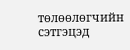төлөөлөгчийн сэтгэцэд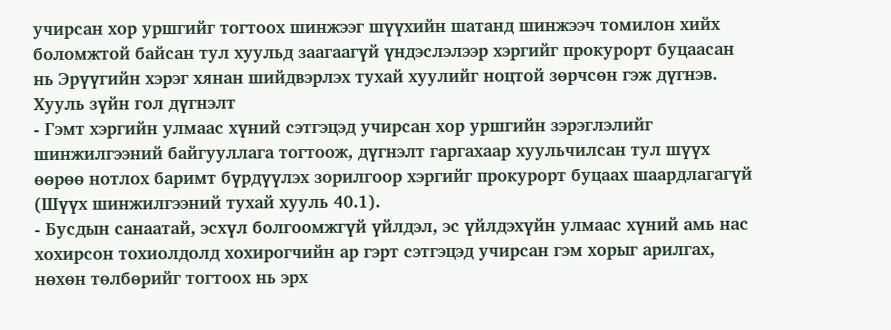учирсан хор уршгийг тогтоох шинжээг шүүхийн шатанд шинжээч томилон хийх боломжтой байсан тул хуульд заагаагүй үндэслэлээр хэргийг прокурорт буцаасан нь Эрүүгийн хэрэг хянан шийдвэрлэх тухай хуулийг ноцтой зөрчсөн гэж дүгнэв.
Хууль зүйн гол дүгнэлт
- Гэмт хэргийн улмаас хүний сэтгэцэд учирсан хор уршгийн зэрэглэлийг шинжилгээний байгууллага тогтоож, дүгнэлт гаргахаар хуульчилсан тул шүүх өөрөө нотлох баримт бүрдүүлэх зорилгоор хэргийг прокурорт буцаах шаардлагагүй (Шүүх шинжилгээний тухай хууль 40.1).
- Бусдын санаатай, эсхүл болгоомжгүй үйлдэл, эс үйлдэхүйн улмаас хүний амь нас хохирсон тохиолдолд хохирогчийн ар гэрт сэтгэцэд учирсан гэм хорыг арилгах, нөхөн төлбөрийг тогтоох нь эрх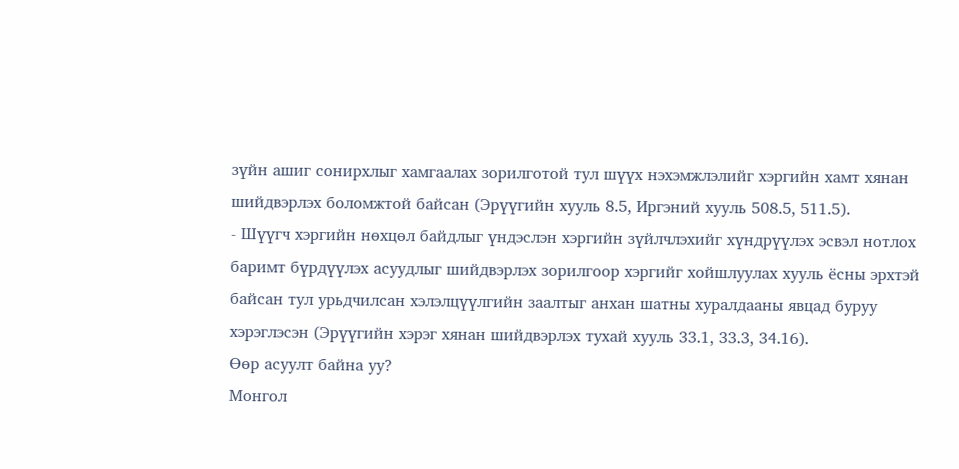зүйн ашиг сонирхлыг хамгаалах зорилготой тул шүүх нэхэмжлэлийг хэргийн хамт хянан шийдвэрлэх боломжтой байсан (Эрүүгийн хууль 8.5, Иргэний хууль 508.5, 511.5).
- Шүүгч хэргийн нөхцөл байдлыг үндэслэн хэргийн зүйлчлэхийг хүндрүүлэх эсвэл нотлох баримт бүрдүүлэх асуудлыг шийдвэрлэх зорилгоор хэргийг хойшлуулах хууль ёсны эрхтэй байсан тул урьдчилсан хэлэлцүүлгийн заалтыг анхан шатны хуралдааны явцад буруу хэрэглэсэн (Эрүүгийн хэрэг хянан шийдвэрлэх тухай хууль 33.1, 33.3, 34.16).
Өөр асуулт байна уу?
Монгол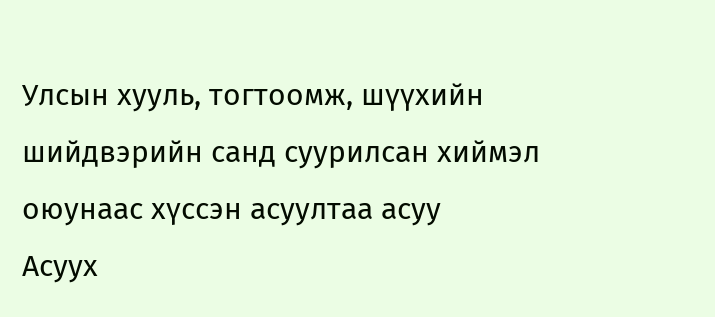Улсын хууль, тогтоомж, шүүхийн шийдвэрийн санд суурилсан хиймэл оюунаас хүссэн асуултаа асуу
Асуух